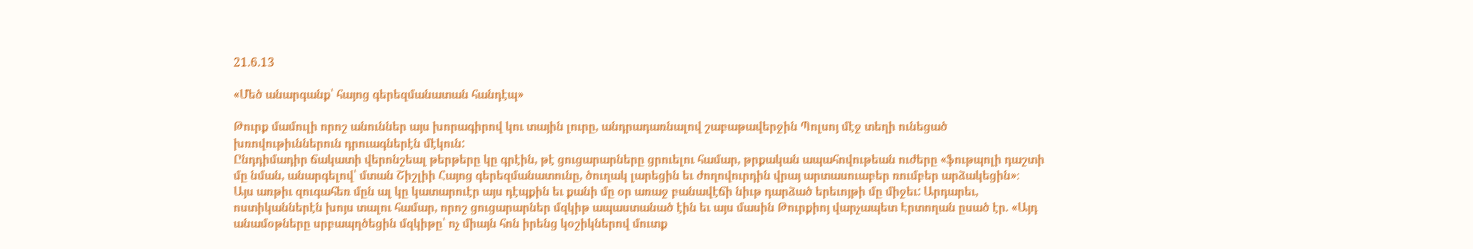21.6.13

«Մեծ անարգանք՝ հայոց գերեզմանատան հանդէպ»

Թուրք մամուլի որոշ անուններ այս խորագիրով կու տային լուրը, անդրադառնալով շաբաթավերջին Պոլսոյ մէջ տեղի ունեցած խռովութիւններուն դրուագներէն մէկուն:
Ընդդիմադիր ճակատի վերոնշեալ թերթերը կը գրէին, թէ ցուցարարները ցրուելու համար, թրքական ապահովութեան ուժերը «ֆութպոլի դաշտի մը նման, անարգելով՝ մտան Շիշլիի Հայոց գերեզմանատունը, ծուղակ լարեցին եւ ժողովուրդին վրայ արտասուաբեր ռումբեր արձակեցին»։
Այս առթիւ զուգահեռ մըն ալ կը կատարուէր այս դէպքին եւ քանի մը օր առաջ բանավէճի նիւթ դարձած երեւոյթի մը միջեւ: Արդարեւ, ոստիկաններէն խոյս տալու համար, որոշ ցուցարարներ մզկիթ ապաստանած էին եւ այս մասին Թուրքիոյ վարչապետ Էրտողան ըսած էր. «Այդ անամօթները սրբապղծեցին մզկիթը՝ ոչ միայն հոն իրենց կօշիկներով մուտք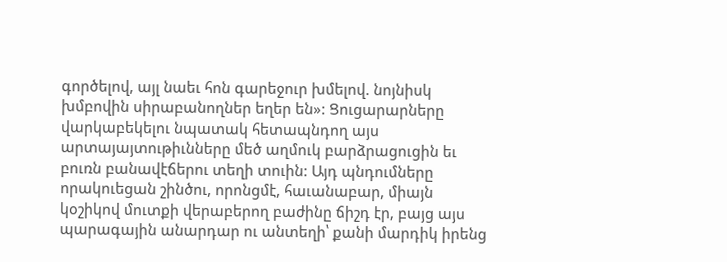գործելով, այլ նաեւ հոն գարեջուր խմելով. նոյնիսկ խմբովին սիրաբանողներ եղեր են»: Ցուցարարները վարկաբեկելու նպատակ հետապնդող այս արտայայտութիւնները մեծ աղմուկ բարձրացուցին եւ բուռն բանավէճերու տեղի տուին: Այդ պնդումները որակուեցան շինծու, որոնցմէ, հաւանաբար, միայն կօշիկով մուտքի վերաբերող բաժինը ճիշդ էր, բայց այս պարագային անարդար ու անտեղի՝ քանի մարդիկ իրենց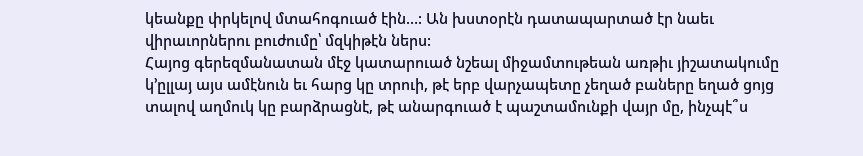կեանքը փրկելով մտահոգուած էին…: Ան խստօրէն դատապարտած էր նաեւ վիրաւորներու բուժումը՝ մզկիթէն ներս:
Հայոց գերեզմանատան մէջ կատարուած նշեալ միջամտութեան առթիւ յիշատակումը կ՚ըլլայ այս ամէնուն եւ հարց կը տրուի, թէ երբ վարչապետը չեղած բաները եղած ցոյց տալով աղմուկ կը բարձրացնէ, թէ անարգուած է պաշտամունքի վայր մը, ինչպէ՞ս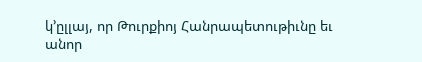կ՚ըլլայ, որ Թուրքիոյ Հանրապետութիւնը եւ անոր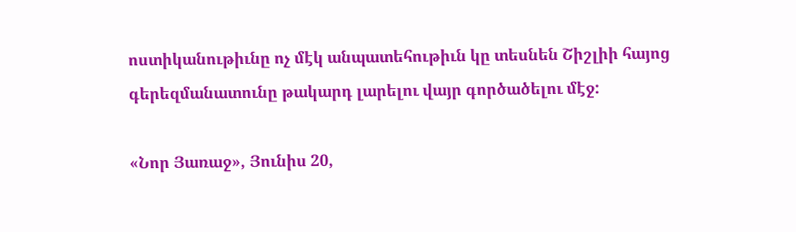ոստիկանութիւնը ոչ մէկ անպատեհութիւն կը տեսնեն Շիշլիի հայոց գերեզմանատունը թակարդ լարելու վայր գործածելու մէջ:

«Նոր Յառաջ», Յունիս 20,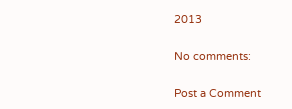2013

No comments:

Post a Comment